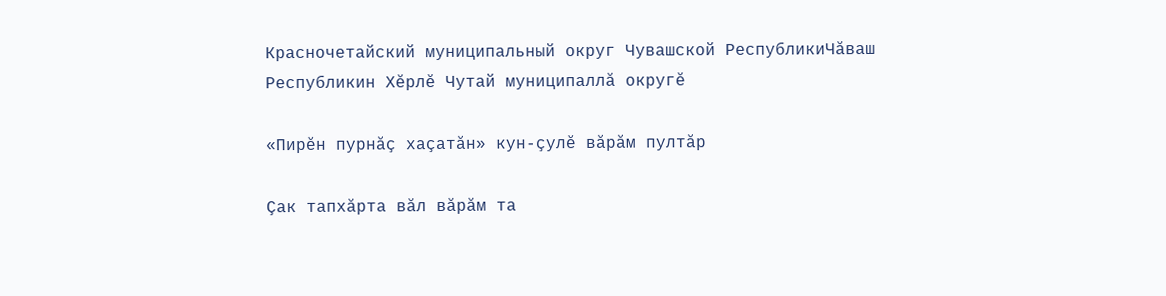Красночетайский муниципальный округ Чувашской РеспубликиЧăваш Республикин Хĕрлĕ Чутай муниципаллă округĕ

«Пирĕн пурнăç хаçатăн» кун-çулĕ вăрăм пултăр

Çак тапхăрта вăл вăрăм та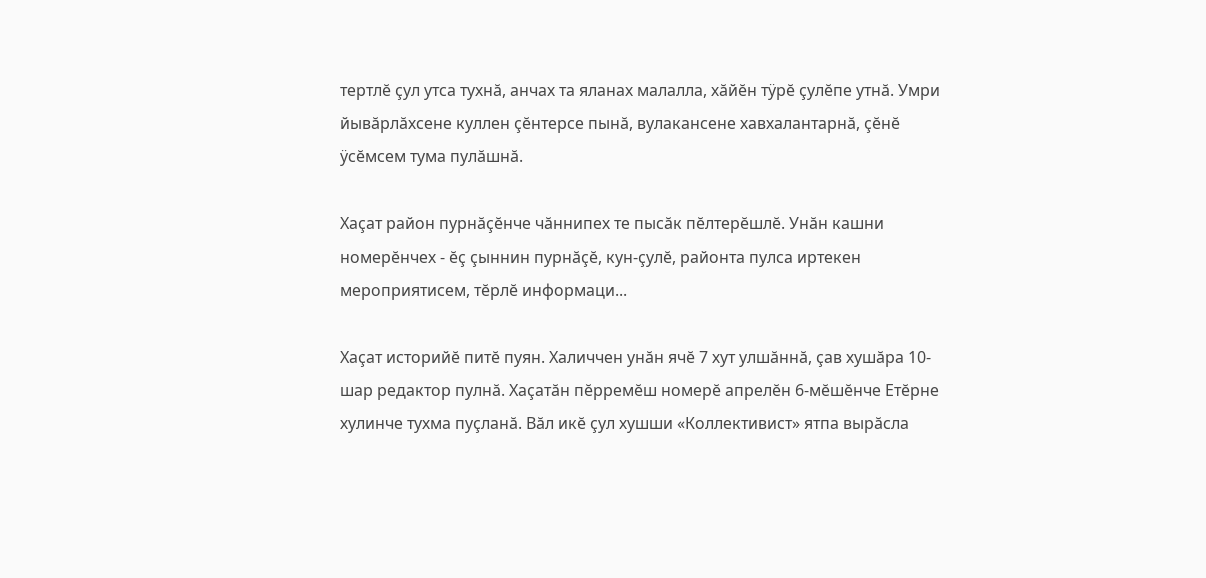тертлĕ çул утса тухнă, анчах та яланах малалла, хăйĕн тÿрĕ çулĕпе утнă. Умри йывăрлăхсене куллен çĕнтерсе пынă, вулакансене хавхалантарнă, çĕнĕ ÿсĕмсем тума пулăшнă.

Хаçат район пурнăçĕнче чăннипех те пысăк пĕлтерĕшлĕ. Унăн кашни номерĕнчех - ĕç çыннин пурнăçĕ, кун-çулĕ, районта пулса иртекен мероприятисем, тĕрлĕ информаци...

Хаçат историйĕ питĕ пуян. Халиччен унăн ячĕ 7 хут улшăннă, çав хушăра 10-шар редактор пулнă. Хаçатăн пĕрремĕш номерĕ апрелĕн 6-мĕшĕнче Етĕрне хулинче тухма пуçланă. Вăл икĕ çул хушши «Коллективист» ятпа вырăсла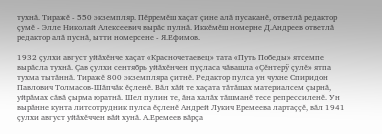тухнă. Тиражĕ - 550 экземпляр. Пĕрремĕш хаçат çине алă пусаканĕ, ответлă редактор çумĕ - Элле Николай Алексеевич вырăс пулнă. Иккĕмĕш номерне Д.Андреев ответлă редактор алă пуснă, ытти номерсене - Я.Ефимов.

1932 çулхи август уйăхĕнче хаçат «Красночетаевец» тата «Путь Победы» ятсемпе вырăсла тухнă. Çав çулхи сентябрь уйăхĕнчен пуçласа чăвашла «Çĕнтерÿ çулĕ» ятпа тухма тытăннă. Тиражĕ 800 экземпляра çитнĕ. Редактор пулса ун чухне Спиридон Павлович Толмасов-Шăпчăк ĕçленĕ. Вăл хăй те хаçата тăтăшах материалсем çырнă, уйрăмах сăвă çырма юратнă. Шел пулин те, ăна халăх тăшманĕ тесе репрессиленĕ. Ун вырăнне кунта литсотрудник пулса ĕçленĕ Андрей Лукич Еремеева лартаççĕ, вăл 1941 çулхи август уйăхĕччен вăй хунă. А.Еремеев вăрçа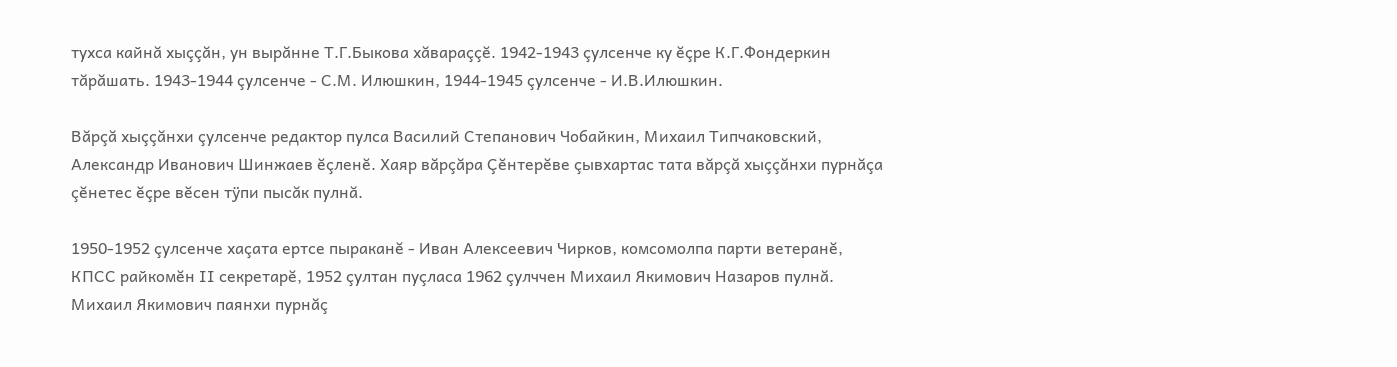тухса кайнă хыççăн, ун вырăнне Т.Г.Быкова хăвараççĕ. 1942-1943 çулсенче ку ĕçре К.Г.Фондеркин тăрăшать. 1943-1944 çулсенче - С.М. Илюшкин, 1944-1945 çулсенче - И.В.Илюшкин.

Вăрçă хыççăнхи çулсенче редактор пулса Василий Степанович Чобайкин, Михаил Типчаковский, Александр Иванович Шинжаев ĕçленĕ. Хаяр вăрçăра Çĕнтерĕве çывхартас тата вăрçă хыççăнхи пурнăçа çĕнетес ĕçре вĕсен тÿпи пысăк пулнă.

1950-1952 çулсенче хаçата ертсе пыраканĕ - Иван Алексеевич Чирков, комсомолпа парти ветеранĕ, КПСС райкомĕн II секретарĕ, 1952 çултан пуçласа 1962 çулччен Михаил Якимович Назаров пулнă. Михаил Якимович паянхи пурнăç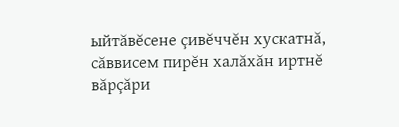ыйтăвĕсене çивĕччĕн хускатнă, сăввисем пирĕн халăхăн иртнĕ вăрçăри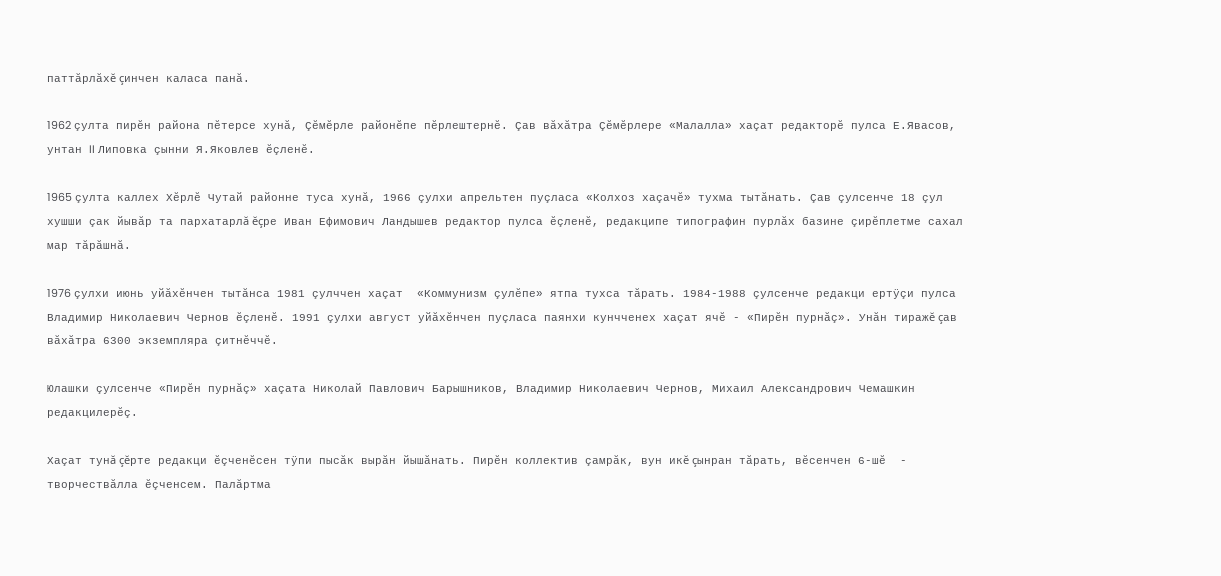паттăрлăхĕ çинчен каласа панă.

1962 çулта пирĕн района пĕтерсе хунă, Çĕмĕрле районĕпе пĕрлештернĕ. Çав вăхăтра Çĕмĕрлере «Малалла» хаçат редакторĕ пулса Е.Явасов, унтан II Липовка çынни Я.Яковлев ĕçленĕ.

1965 çулта каллех Хĕрлĕ Чутай районне туса хунă, 1966 çулхи апрельтен пуçласа «Колхоз хаçачĕ» тухма тытăнать. Çав çулсенче 18 çул хушши çак йывăр та пархатарлă ĕçре Иван Ефимович Ландышев редактор пулса ĕçленĕ, редакципе типографин пурлăх базине çирĕплетме сахал мар тăрăшнă.

1976 çулхи июнь уйăхĕнчен тытăнса 1981 çулччен хаçат  «Коммунизм çулĕпе» ятпа тухса тăрать. 1984-1988 çулсенче редакци ертÿçи пулса Владимир Николаевич Чернов ĕçленĕ. 1991 çулхи август уйăхĕнчен пуçласа паянхи кунчченех хаçат ячĕ - «Пирĕн пурнăç». Унăн тиражĕ çав вăхăтра 6300 экземпляра çитнĕччĕ.

Юлашки çулсенче «Пирĕн пурнăç» хаçата Николай Павлович Барышников, Владимир Николаевич Чернов, Михаил Александрович Чемашкин редакцилерĕç.

Хаçат тунă çĕрте редакци ĕçченĕсен тÿпи пысăк вырăн йышăнать. Пирĕн коллектив çамрăк, вун икĕ çынран тăрать, вĕсенчен 6-шĕ  - творчествăлла ĕçченсем. Палăртма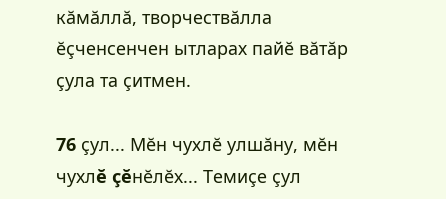кăмăллă, творчествăлла ĕçченсенчен ытларах пайĕ вăтăр çула та çитмен.

76 çул... Мĕн чухлĕ улшăну, мĕн чухлĕ çĕнĕлĕх... Темиçе çул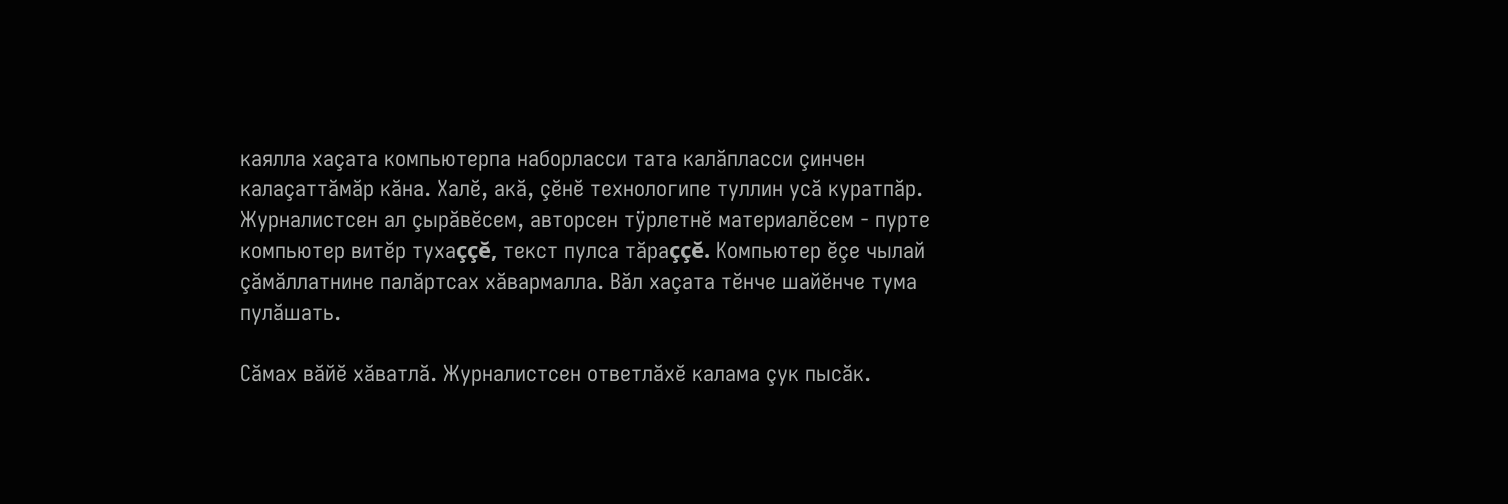каялла хаçата компьютерпа наборласси тата калăпласси çинчен калаçаттăмăр кăна. Халĕ, акă, çĕнĕ технологипе туллин усă куратпăр. Журналистсен ал çырăвĕсем, авторсен тÿрлетнĕ материалĕсем - пурте компьютер витĕр тухаççĕ, текст пулса тăраççĕ. Компьютер ĕçе чылай çăмăллатнине палăртсах хăвармалла. Вăл хаçата тĕнче шайĕнче тума пулăшать.

Сăмах вăйĕ хăватлă. Журналистсен ответлăхĕ калама çук пысăк.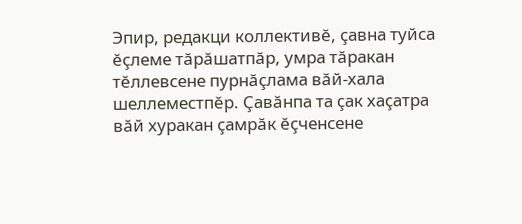Эпир, редакци коллективĕ, çавна туйса ĕçлеме тăрăшатпăр, умра тăракан тĕллевсене пурнăçлама вăй-хала шеллеместпĕр. Çавăнпа та çак хаçатра вăй хуракан çамрăк ĕçченсене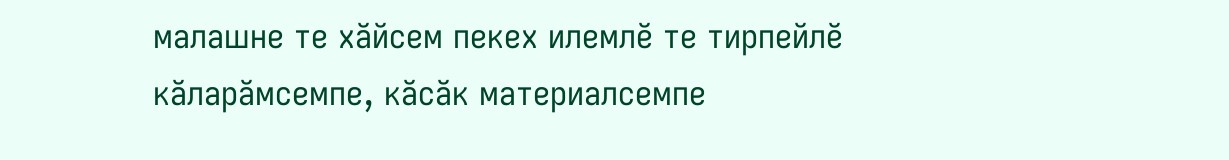малашне те хăйсем пекех илемлĕ те тирпейлĕ кăларăмсемпе, кăсăк материалсемпе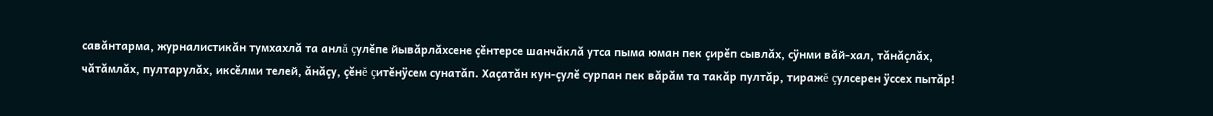савăнтарма, журналистикăн тумхахлă та анлă çулĕпе йывăрлăхсене çĕнтерсе шанчăклă утса пыма юман пек çирĕп сывлăх, сÿнми вăй-хал, тăнăçлăх, чăтăмлăх, пултарулăх, иксĕлми телей, ăнăçу, çĕнĕ çитĕнÿсем сунатăп. Хаçатăн кун-çулĕ сурпан пек вăрăм та такăр пултăр, тиражĕ çулсерен ÿссех пытăр!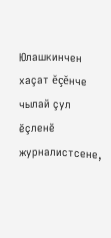Юлашкинчен хаçат ĕçĕнче чылай çул ĕçленĕ журналистсене,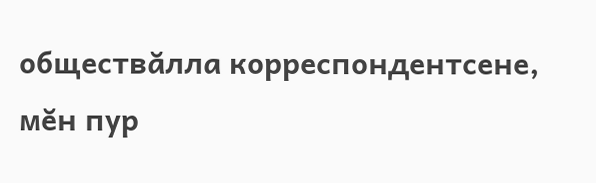обществăлла корреспондентсене, мĕн пур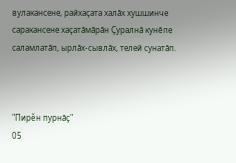вулакансене, райхаçата халăх хушшинче саракансене хаçатăмăрăн Çуралнă кунĕпе саламлатăп, ырлăх-сывлăх, телей сунатăп.



"Пирěн пурнăç"
05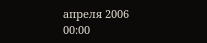апреля 2006
00:00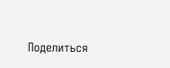Поделиться